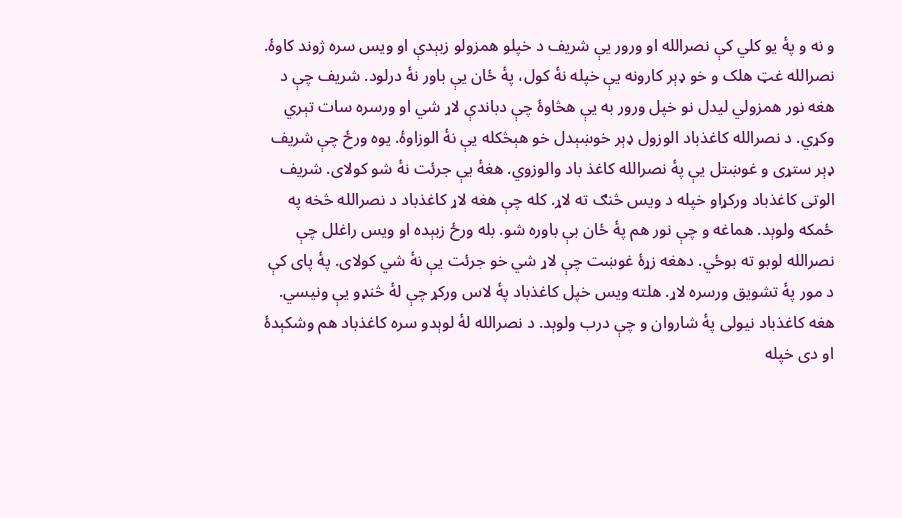و نه و پۀ يو کلي کې نصرالله او ورور يې شريف د خپلو همزولو زبېدې او ويس سره ژوند کاوۀ. نصرالله غټ هلک و خو ډېر کارونه يې خپله نۀ کول، پۀ ځان يې باور نۀ درلود. شريف چې د هغه نور همزولي ليدل نو خپل ورور به يې هڅاوۀ چې دباندې لاړ شي او ورسره سات تېري وکړي. د نصرالله کاغذباد الوزول ډېر خوښېدل خو هېڅکله يې نۀ الوزاوۀ. يوه ورځ چې شريف ډېر ستړی و غوښتل يې پۀ نصرالله کاغذ باد والوزوي. هغۀ يې جرئت نۀ شو کولای. شريف الوتی کاغذباد ورکړاو خپله د ويس څنګ ته لاړ. کله چې هغه لاړ کاغذباد د نصرالله څخه په ځمکه ولوېد. هماغه و چې نور هم پۀ ځان بې باوره شو. بله ورځ زبېده او ويس راغلل چې نصرالله لوبو ته بوځي. دهغه زړۀ غوښت چې لاړ شي خو جرئت يې نۀ شي کولای. پۀ پای کې د مور پۀ تشويق ورسره لاړ. هلته ويس خپل کاغذباد پۀ لاس ورکړ چې لۀ څنډو يې ونيسي. هغه کاغذباد نيولی پۀ شاروان و چې درب ولوېد. د نصرالله لۀ لوېدو سره کاغذباد هم وشکېدۀ او دی خپله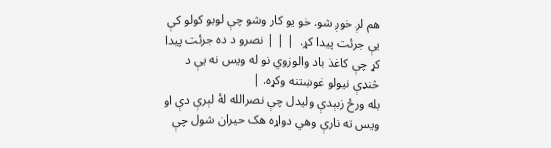هم لږ خوږ شو. خو يو کار وشو چې لوبو کولو کې يې جرئت پيدا کړ.  | | | نصرو د ده جرئت پيدا کړ چې کاغذ باد والوزوي نو له ويس نه يې د څنډې نيولو غوښتنه وکړه. |
بله ورځ زبېدې وليدل چې نصرالله لۀ لېرې دې او ويس ته نارې وهي دواړه هک حيران شول چې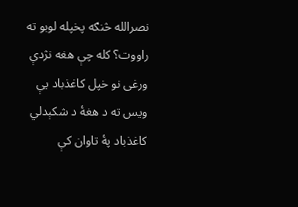نصرالله څنګه پخپله لوبو ته راووت؟ کله چې هغه نژدې ورغی نو خپل کاغذباد يې ويس ته د هغۀ د شکېدلي کاغذباد پۀ تاوان کې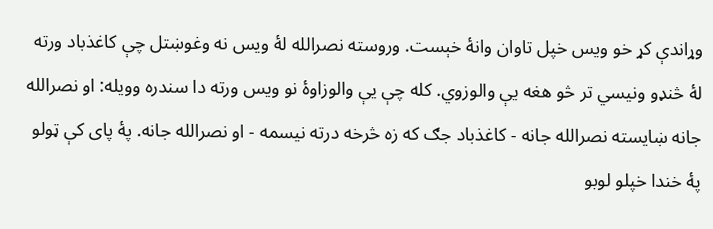وړاندې کړ خو ويس خپل تاوان وانۀ خېست. وروسته نصرالله لۀ ويس نه وغوښتل چې کاغذباد ورته لۀ څنډو ونيسي تر څو هغه يې والوزوي. کله چې يې والوزاوۀ نو ويس ورته دا سندره وويله: او نصرالله جانه ښايسته نصرالله جانه - کاغذباد جګ که زه څرخه درته نيسمه - او نصرالله جانه. پۀ پای کې ټولو پۀ خندا خپلو لوبو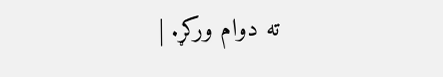ته دوام ورکړ. |